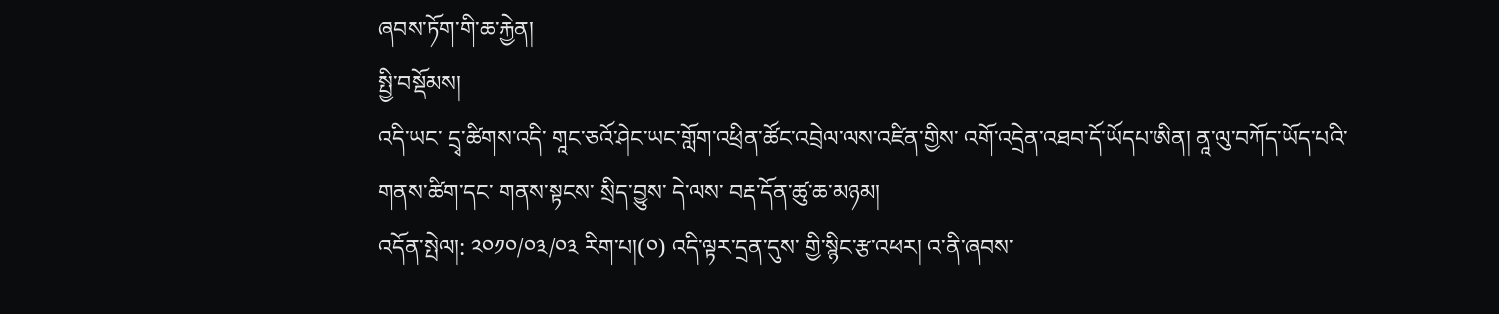ཞབས་ཏོག་གི་ཆ་རྐྱེན།
སྤྱི་བསྡོམས།
འདི་ཡང་ དྲྭ་ཚིགས་འདི་ གཱང་ཅའོ་ཤེང་ཡང་གློག་འཕྲིན་ཚོང་འབྲེལ་ལས་འཛིན་གྱིས་ འགོ་འདྲེན་འཐབ་དོ་ཡོདཔ་ཨིན། ནཱ་ལུ་བཀོད་ཡོད་པའི་ གནས་ཚིག་དང་ གནས་སྟངས་ སྲིད་བྱུས་ དེ་ལས་ བརྡ་དོན་ཚུ་ཆ་མཉམ།
འདོན་སྤེལ།: ༢༠༡༠/༠༣/༠༣ རིག་པ།(༠) འདི་ལྟར་དྲན་དུས་ གྱི་སྙིང་རྩ་འཕར། འ་ནི་ཞབས་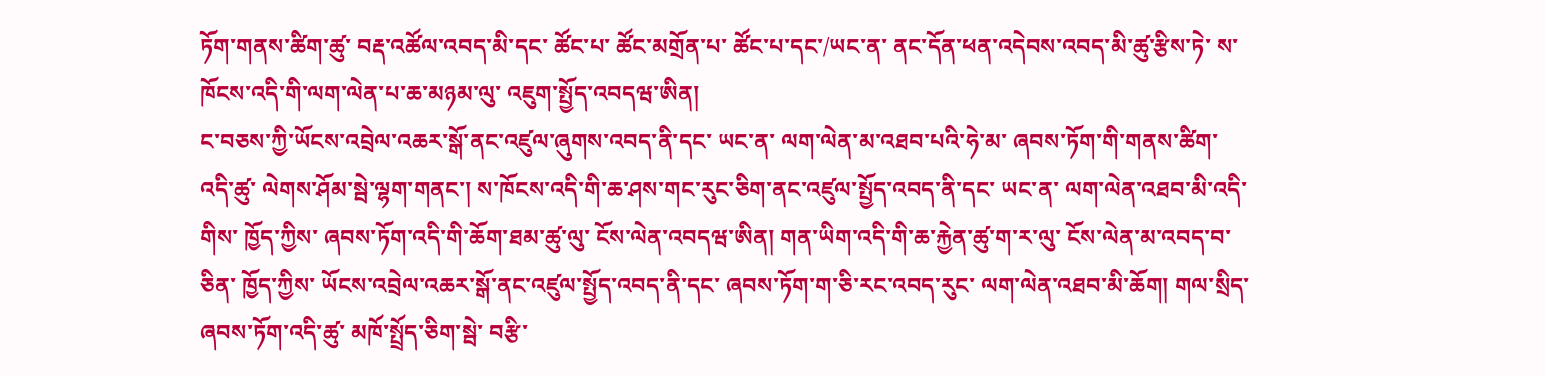ཏོག་གནས་ཚིག་ཚུ་ བརྡ་འཚོལ་འབད་མི་དང་ ཚོང་པ་ ཚོང་མགྲོན་པ་ ཚོང་པ་དང་/ཡང་ན་ ནང་དོན་ཕན་འདེབས་འབད་མི་ཚུ་རྩིས་ཏེ་ ས་ཁོངས་འདི་གི་ལག་ལེན་པ་ཆ་མཉམ་ལུ་ འཇུག་སྤྱོད་འབདཝ་ཨིན།
ང་བཅས་ཀྱི་ཡོངས་འབྲེལ་འཆར་སྒོ་ནང་འཛུལ་ཞུགས་འབད་ནི་དང་ ཡང་ན་ ལག་ལེན་མ་འཐབ་པའི་ཧེ་མ་ ཞབས་ཏོག་གི་གནས་ཚིག་འདི་ཚུ་ ལེགས་ཤོམ་སྦེ་ལྷག་གནང་། ས་ཁོངས་འདི་གི་ཆ་ཤས་གང་རུང་ཅིག་ནང་འཛུལ་སྤྱོད་འབད་ནི་དང་ ཡང་ན་ ལག་ལེན་འཐབ་མི་འདི་གིས་ ཁྱོད་ཀྱིས་ ཞབས་ཏོག་འདི་གི་ཆོག་ཐམ་ཚུ་ལུ་ ངོས་ལེན་འབདཝ་ཨིན། གན་ཡིག་འདི་གི་ཆ་རྐྱེན་ཚུ་ག་ར་ལུ་ ངོས་ལེན་མ་འབད་བ་ཅིན་ ཁྱོད་ཀྱིས་ ཡོངས་འབྲེལ་འཆར་སྒོ་ནང་འཛུལ་སྤྱོད་འབད་ནི་དང་ ཞབས་ཏོག་ག་ཅི་རང་འབད་རུང་ ལག་ལེན་འཐབ་མི་ཆོག། གལ་སྲིད་ ཞབས་ཏོག་འདི་ཚུ་ མཁོ་སྤྲོད་ཅིག་སྦེ་ བརྩི་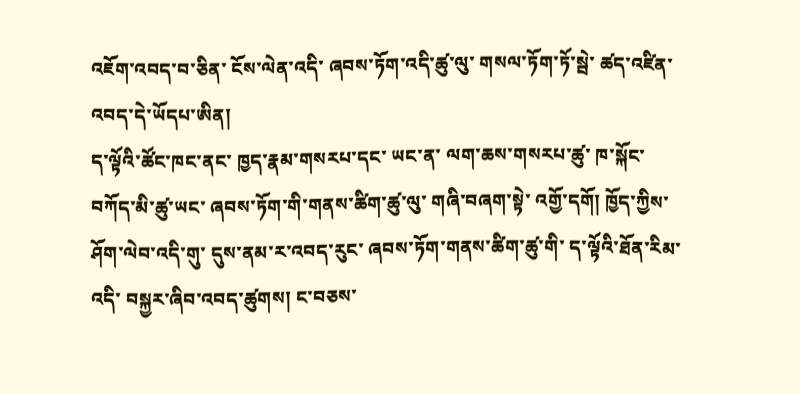འཇོག་འབད་བ་ཅིན་ ངོས་ལེན་འདི་ ཞབས་ཏོག་འདི་ཚུ་ལུ་ གསལ་ཏོག་ཏོ་སྦེ་ ཚད་འཛིན་འབད་དེ་ཡོདཔ་ཨིན།
ད་ལྟོའི་ཚོང་ཁང་ནང་ ཁྱད་རྣམ་གསརཔ་དང་ ཡང་ན་ ལག་ཆས་གསརཔ་ཚུ་ ཁ་སྐོང་བཀོད་མི་ཚུ་ཡང་ ཞབས་ཏོག་གི་གནས་ཚིག་ཚུ་ལུ་ གཞི་བཞག་སྟེ་ འགྱོ་དགོ། ཁྱོད་ཀྱིས་ ཤོག་ལེབ་འདི་གུ་ དུས་ནམ་ར་འབད་རུང་ ཞབས་ཏོག་གནས་ཚིག་ཚུ་གི་ ད་ལྟོའི་ཐོན་རིམ་འདི་ བསྐྱར་ཞིབ་འབད་ཚུགས། ང་བཅས་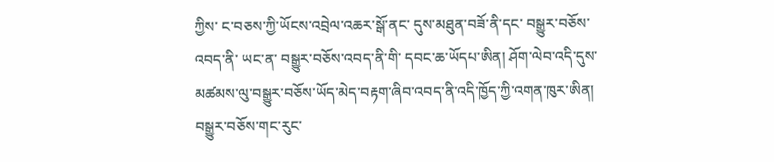ཀྱིས་ ང་བཅས་ཀྱི་ཡོངས་འབྲེལ་འཆར་སྒོ་ནང་ དུས་མཐུན་བཟོ་ནི་དང་ བསྒྱུར་བཅོས་འབད་ནི་ ཡང་ན་ བསྒྱུར་བཅོས་འབད་ནི་གི་ དབང་ཆ་ཡོདཔ་ཨིན། ཤོག་ལེབ་འདི་དུས་མཚམས་ལུ་བསྒྱུར་བཅོས་ཡོད་མེད་བརྟག་ཞིབ་འབད་ནི་འདི་ཁྱོད་ཀྱི་འགན་ཁུར་ཨིན། བསྒྱུར་བཅོས་གང་རུང་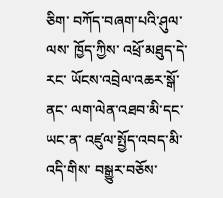ཅིག་ བཀོད་བཞག་པའི་ཤུལ་ལས་ ཁྱོད་ཀྱིས་ འཕྲོ་མཐུད་དེ་རང་ ཡོངས་འབྲེལ་འཆར་སྒོ་ནང་ ལག་ལེན་འཐབ་མི་དང་ ཡང་ན་ འཛུལ་སྤྱོད་འབད་མི་འདི་གིས་ བསྒྱུར་བཅོས་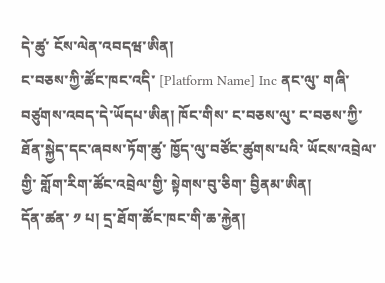དེ་ཚུ་ ངོས་ལེན་འབདཝ་ཨིན།
ང་བཅས་ཀྱི་ཚོང་ཁང་འདི་ [Platform Name] Inc ནང་ལུ་ གཞི་བཙུགས་འབད་དེ་ཡོདཔ་ཨིན། ཁོང་གིས་ ང་བཅས་ལུ་ ང་བཅས་ཀྱི་ཐོན་སྐྱེད་དང་ཞབས་ཏོག་ཚུ་ ཁྱོད་ལུ་བཙོང་ཚུགས་པའི་ ཡོངས་འབྲེལ་གྱི་ གློག་རིག་ཚོང་འབྲེལ་གྱི་ སྟེགས་བུ་ཅིག་ བྱིནམ་ཨིན།
དོན་ཚན་ ༡ པ། དྲ་ཐོག་ཚོང་ཁང་གི་ཆ་རྐྱེན།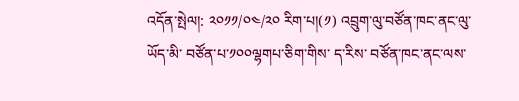འདོན་སྤེལ།: ༢༠༡༡/༠༤/༢༠ རིག་པ།(༡) འབྲུག་ལུ་བཙོན་ཁང་ནང་ལུ་ཡོད་མི་ བཙོན་པ་༡༠༠ལྷགཔ་ཅིག་གིས་ ད་རིས་ བཙོན་ཁང་ནང་ལས་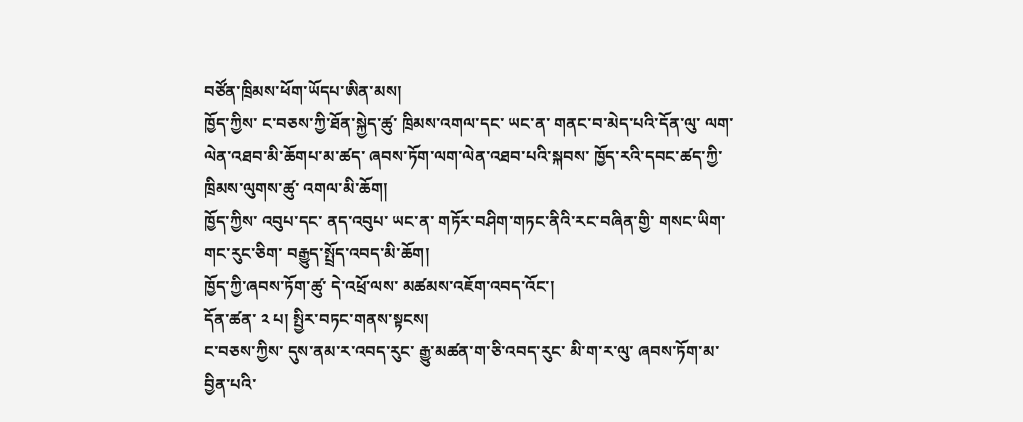བཙོན་ཁྲིམས་ཕོག་ཡོདཔ་ཨིན་མས།
ཁྱོད་ཀྱིས་ ང་བཅས་ཀྱི་ཐོན་སྐྱེད་ཚུ་ ཁྲིམས་འགལ་དང་ ཡང་ན་ གནང་བ་མེད་པའི་དོན་ལུ་ ལག་ལེན་འཐབ་མི་ཆོགཔ་མ་ཚད་ ཞབས་ཏོག་ལག་ལེན་འཐབ་པའི་སྐབས་ ཁྱོད་རའི་དབང་ཚད་ཀྱི་ཁྲིམས་ལུགས་ཚུ་ འགལ་མི་ཆོག།
ཁྱོད་ཀྱིས་ འབུཔ་དང་ ནད་འབུཔ་ ཡང་ན་ གཏོར་བཤིག་གཏང་ནིའི་རང་བཞིན་གྱི་ གསང་ཡིག་གང་རུང་ཅིག་ བརྒྱུད་སྤྲོད་འབད་མི་ཆོག།
ཁྱོད་ཀྱི་ཞབས་ཏོག་ཚུ་ དེ་འཕྲོ་ལས་ མཚམས་འཇོག་འབད་འོང་།
དོན་ཚན་ ༢ པ། སྤྱིར་བཏང་གནས་སྟངས།
ང་བཅས་ཀྱིས་ དུས་ནམ་ར་འབད་རུང་ རྒྱུ་མཚན་ག་ཅི་འབད་རུང་ མི་ག་ར་ལུ་ ཞབས་ཏོག་མ་བྱིན་པའི་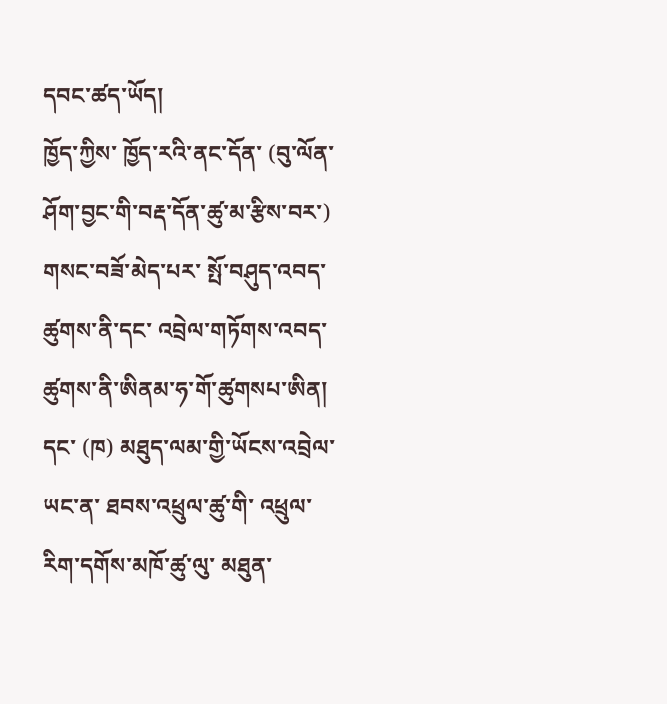དབང་ཚད་ཡོད།
ཁྱོད་ཀྱིས་ ཁྱོད་རའི་ནང་དོན་ (བུ་ལོན་ཤོག་བྱང་གི་བརྡ་དོན་ཚུ་མ་རྩིས་བར་) གསང་བཟོ་མེད་པར་ སྤོ་བཤུད་འབད་ཚུགས་ནི་དང་ འབྲེལ་གཏོགས་འབད་ཚུགས་ནི་ཨིནམ་ཧ་གོ་ཚུགསཔ་ཨིན། དང་ (ཁ) མཐུད་ལམ་གྱི་ཡོངས་འབྲེལ་ཡང་ན་ ཐབས་འཕྲུལ་ཚུ་གི་ འཕྲུལ་རིག་དགོས་མཁོ་ཚུ་ལུ་ མཐུན་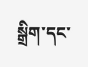སྒྲིག་དང་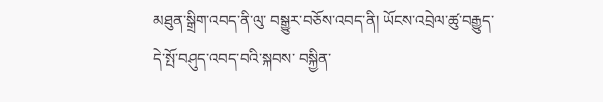མཐུན་སྒྲིག་འབད་ནི་ལུ་ བསྒྱུར་བཅོས་འབད་ནི། ཡོངས་འབྲེལ་ཚུ་བརྒྱུད་དེ་སྤོ་བཤུད་འབད་བའི་སྐབས་ བསྐྱིན་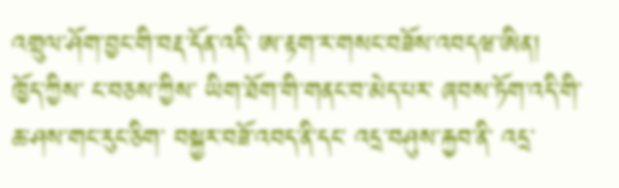འགྲུལ་ཤོག་བྱང་གི་བརྡ་དོན་འདི་ ཨ་རྟག་ར་གསང་བཟོས་འབདཝ་ཨིན།
ཁྱོད་ཀྱིས་ ང་བཅས་ཀྱིས་ ཡིག་ཐོག་གི་གནང་བ་མེད་པར་ ཞབས་ཏོག་འདི་གི་ཆ་ཤས་གང་རུང་ཅིག་ བསྐྱར་བཟོ་འབད་ནི་དང་ འདྲ་བཤུས་རྐྱབ་ནི་ འདྲ་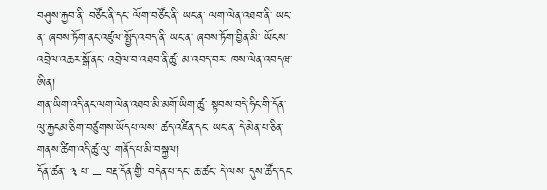བཤུས་རྐྱབ་ནི་ བཙོང་ནི་དང་ ལོག་བཙོང་ནི་ ཡང་ན་ ལག་ལེན་འཐབ་ནི་ ཡང་ན་ ཞབས་ཏོག་ནང་འཛུལ་སྤྱོད་འབད་ནི་ ཡང་ན་ ཞབས་ཏོག་བྱིན་མི་ ཡོངས་འབྲེལ་འཆར་སྒོ་ནང་ འབྲེལ་བ་འཐབ་ནི་ཚུ་ མ་འབད་བར་ ཁས་ལེན་འབདཝ་ཨིན།
གན་ཡིག་འདི་ནང་ལག་ལེན་འཐབ་མི་མགོ་ཡིག་ཚུ་ སྟབས་བདེ་ཧིང་གི་དོན་ལུ་རྐྱངམ་ཅིག་བཙུགས་ཡོདཔ་ལས་ ཚད་འཛིན་དང་ ཡང་ན་ དེ་མེན་པ་ཅིན་ གནས་ཚིག་འདི་ཚུ་ལུ་ གནོད་པ་མི་བསྐྱལ།
དོན་ཚན་ ༣ པ་ – བརྡ་དོན་གྱི་ བདེན་པ་དང་ ཆ་ཚང་ དེ་ལས་ དུས་ཚོད་དང་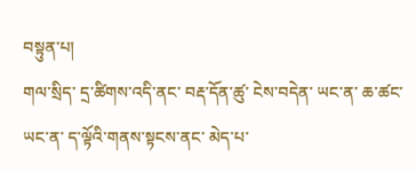བསྟུན་པ།
གལ་སྲིད་ དྲ་ཚིགས་འདི་ནང་ བརྡ་དོན་ཚུ་ ངེས་བདེན་ ཡང་ན་ ཆ་ཚང་ ཡང་ན་ ད་ལྟོའི་གནས་སྟངས་ནང་ མེད་པ་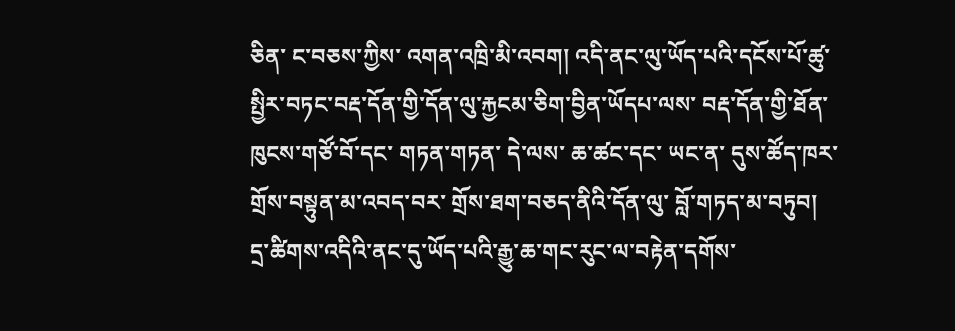ཅིན་ ང་བཅས་ཀྱིས་ འགན་འཁྲི་མི་འབག། འདི་ནང་ལུ་ཡོད་པའི་དངོས་པོ་ཚུ་ སྤྱིར་བཏང་བརྡ་དོན་གྱི་དོན་ལུ་རྐྱངམ་ཅིག་བྱིན་ཡོདཔ་ལས་ བརྡ་དོན་གྱི་ཐོན་ཁུངས་གཙོ་བོ་དང་ གཏན་གཏན་ དེ་ལས་ ཆ་ཚང་དང་ ཡང་ན་ དུས་ཚོད་ཁར་ གྲོས་བསྟུན་མ་འབད་བར་ གྲོས་ཐག་བཅད་ནིའི་དོན་ལུ་ བློ་གཏད་མ་བཏུབ། དྲ་ཚིགས་འདིའི་ནང་དུ་ཡོད་པའི་རྒྱུ་ཆ་གང་རུང་ལ་བརྟེན་དགོས་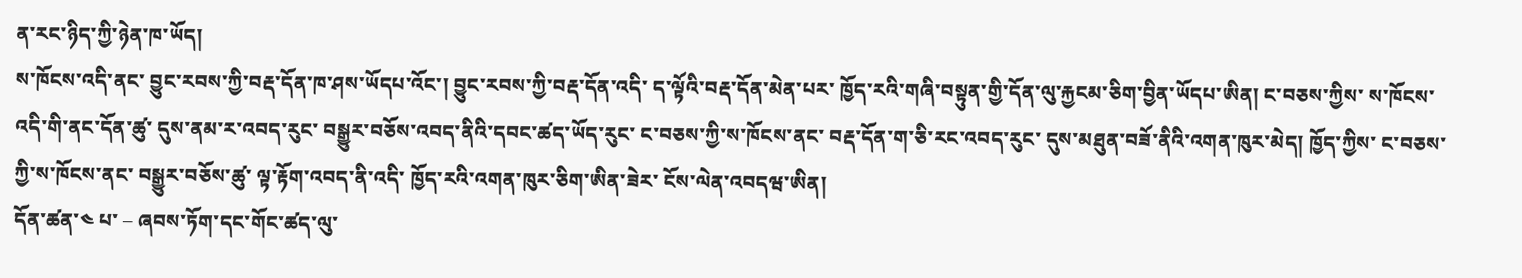ན་རང་ཉིད་ཀྱི་ཉེན་ཁ་ཡོད།
ས་ཁོངས་འདི་ནང་ བྱུང་རབས་ཀྱི་བརྡ་དོན་ཁ་ཤས་ཡོདཔ་འོང་། བྱུང་རབས་ཀྱི་བརྡ་དོན་འདི་ ད་ལྟོའི་བརྡ་དོན་མེན་པར་ ཁྱོད་རའི་གཞི་བསྟུན་གྱི་དོན་ལུ་རྐྱངམ་ཅིག་བྱིན་ཡོདཔ་ཨིན། ང་བཅས་ཀྱིས་ ས་ཁོངས་འདི་གི་ནང་དོན་ཚུ་ དུས་ནམ་ར་འབད་རུང་ བསྒྱུར་བཅོས་འབད་ནིའི་དབང་ཚད་ཡོད་རུང་ ང་བཅས་ཀྱི་ས་ཁོངས་ནང་ བརྡ་དོན་ག་ཅི་རང་འབད་རུང་ དུས་མཐུན་བཟོ་ནིའི་འགན་ཁུར་མེད། ཁྱོད་ཀྱིས་ ང་བཅས་ཀྱི་ས་ཁོངས་ནང་ བསྒྱུར་བཅོས་ཚུ་ ལྟ་རྟོག་འབད་ནི་འདི་ ཁྱོད་རའི་འགན་ཁུར་ཅིག་ཨིན་ཟེར་ ངོས་ལེན་འབདཝ་ཨིན།
དོན་ཚན་༤ པ་ – ཞབས་ཏོག་དང་གོང་ཚད་ལུ་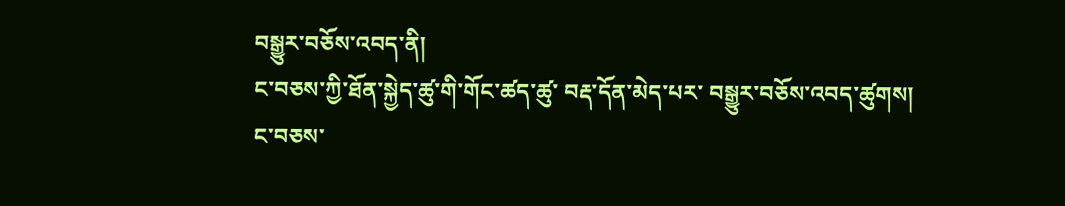བསྒྱུར་བཅོས་འབད་ནི།
ང་བཅས་ཀྱི་ཐོན་སྐྱེད་ཚུ་གི་གོང་ཚད་ཚུ་ བརྡ་དོན་མེད་པར་ བསྒྱུར་བཅོས་འབད་ཚུགས།
ང་བཅས་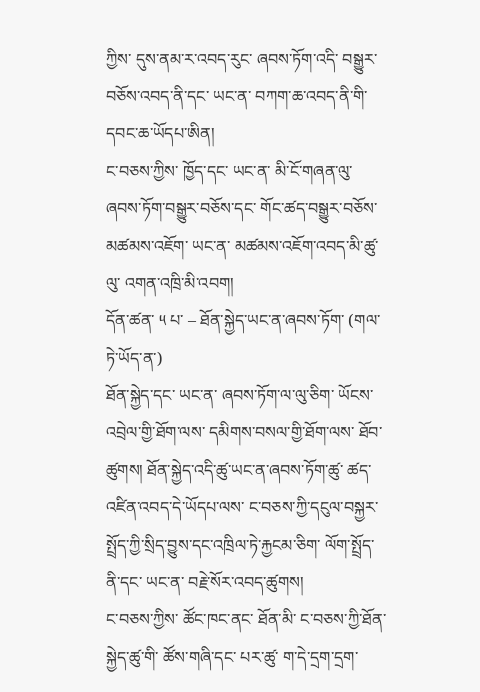ཀྱིས་ དུས་ནམ་ར་འབད་རུང་ ཞབས་ཏོག་འདི་ བསྒྱུར་བཅོས་འབད་ནི་དང་ ཡང་ན་ བཀག་ཆ་འབད་ནི་གི་དབང་ཆ་ཡོདཔ་ཨིན།
ང་བཅས་ཀྱིས་ ཁྱོད་དང་ ཡང་ན་ མི་ངོ་གཞན་ལུ་ ཞབས་ཏོག་བསྒྱུར་བཅོས་དང་ གོང་ཚད་བསྒྱུར་བཅོས་ མཚམས་འཇོག་ ཡང་ན་ མཚམས་འཇོག་འབད་མི་ཚུ་ལུ་ འགན་འཁྲི་མི་འབག།
དོན་ཚན་ ༥ པ་ – ཐོན་སྐྱེད་ཡང་ན་ཞབས་ཏོག་ (གལ་ཏེ་ཡོད་ན་)
ཐོན་སྐྱེད་དང་ ཡང་ན་ ཞབས་ཏོག་ལ་ལུ་ཅིག་ ཡོངས་འབྲེལ་གྱི་ཐོག་ལས་ དམིགས་བསལ་གྱི་ཐོག་ལས་ ཐོབ་ཚུགས། ཐོན་སྐྱེད་འདི་ཚུ་ཡང་ན་ཞབས་ཏོག་ཚུ་ ཚད་འཛིན་འབད་དེ་ཡོདཔ་ལས་ ང་བཅས་ཀྱི་དངུལ་བསྐྱར་སྤྲོད་ཀྱི་སྲིད་བྱུས་དང་འཁྲིལ་ཏེ་རྐྱངམ་ཅིག་ ལོག་སྤྲོད་ནི་དང་ ཡང་ན་ བརྗེ་སོར་འབད་ཚུགས།
ང་བཅས་ཀྱིས་ ཚོང་ཁང་ནང་ ཐོན་མི་ ང་བཅས་ཀྱི་ཐོན་སྐྱེད་ཚུ་གི་ ཚོས་གཞི་དང་ པར་ཚུ་ ག་དེ་དྲག་དྲག་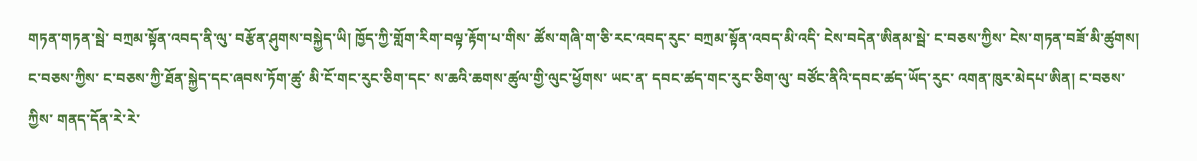གཏན་གཏན་སྦེ་ བཀྲམ་སྟོན་འབད་ནི་ལུ་ བརྩོན་ཤུགས་བསྐྱེད་ཡི། ཁྱོད་ཀྱི་གློག་རིག་བལྟ་རྟོག་པ་གིས་ ཚོས་གཞི་ག་ཅི་རང་འབད་རུང་ བཀྲམ་སྟོན་འབད་མི་འདི་ ངེས་བདེན་ཨིནམ་སྦེ་ ང་བཅས་ཀྱིས་ ངེས་གཏན་བཟོ་མི་ཚུགས།
ང་བཅས་ཀྱིས་ ང་བཅས་ཀྱི་ཐོན་སྐྱེད་དང་ཞབས་ཏོག་ཚུ་ མི་ངོ་གང་རུང་ཅིག་དང་ ས་ཆའི་ཆགས་ཚུལ་གྱི་ལུང་ཕྱོགས་ ཡང་ན་ དབང་ཚད་གང་རུང་ཅིག་ལུ་ བཙོང་ནིའི་དབང་ཚད་ཡོད་རུང་ འགན་ཁུར་མེདཔ་ཨིན། ང་བཅས་ཀྱིས་ གནད་དོན་རེ་རེ་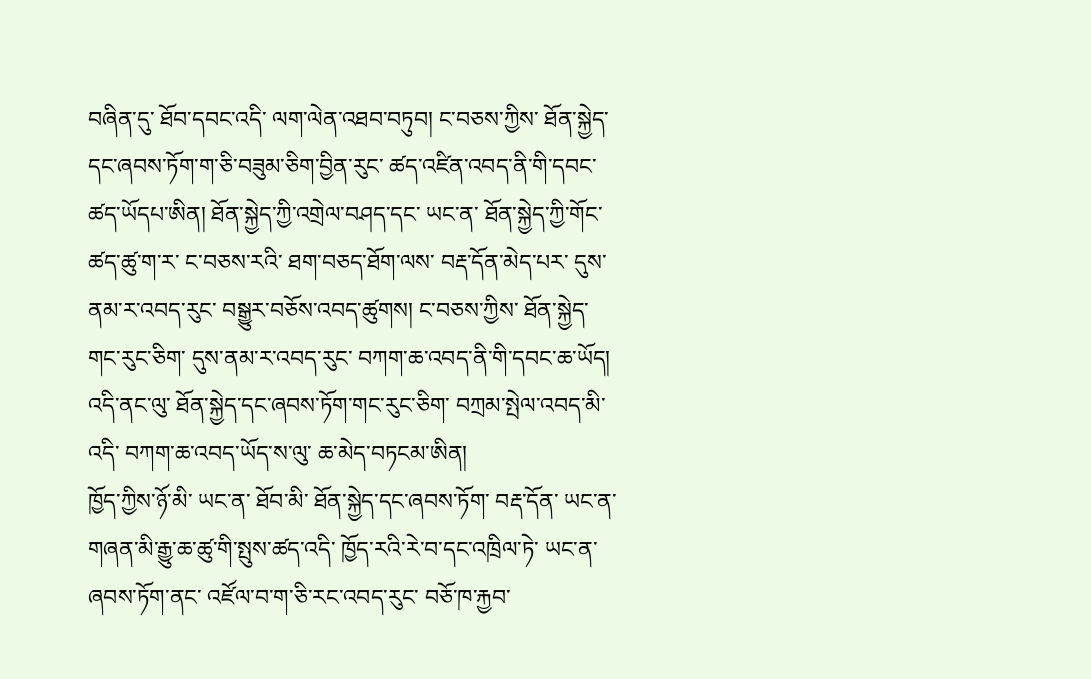བཞིན་དུ་ ཐོབ་དབང་འདི་ ལག་ལེན་འཐབ་བཏུབ། ང་བཅས་ཀྱིས་ ཐོན་སྐྱེད་དང་ཞབས་ཏོག་ག་ཅི་བཟུམ་ཅིག་བྱིན་རུང་ ཚད་འཛིན་འབད་ནི་གི་དབང་ཚད་ཡོདཔ་ཨིན། ཐོན་སྐྱེད་ཀྱི་འགྲེལ་བཤད་དང་ ཡང་ན་ ཐོན་སྐྱེད་ཀྱི་གོང་ཚད་ཚུ་ག་ར་ ང་བཅས་རའི་ ཐག་བཅད་ཐོག་ལས་ བརྡ་དོན་མེད་པར་ དུས་ནམ་ར་འབད་རུང་ བསྒྱུར་བཅོས་འབད་ཚུགས། ང་བཅས་ཀྱིས་ ཐོན་སྐྱེད་གང་རུང་ཅིག་ དུས་ནམ་ར་འབད་རུང་ བཀག་ཆ་འབད་ནི་གི་དབང་ཆ་ཡོད། འདི་ནང་ལུ་ ཐོན་སྐྱེད་དང་ཞབས་ཏོག་གང་རུང་ཅིག་ བཀྲམ་སྤེལ་འབད་མི་འདི་ བཀག་ཆ་འབད་ཡོད་ས་ལུ་ ཆ་མེད་བཏངམ་ཨིན།
ཁྱོད་ཀྱིས་ཉོ་མི་ ཡང་ན་ ཐོབ་མི་ ཐོན་སྐྱེད་དང་ཞབས་ཏོག་ བརྡ་དོན་ ཡང་ན་ གཞན་མི་རྒྱུ་ཆ་ཚུ་གི་སྤུས་ཚད་འདི་ ཁྱོད་རའི་རེ་བ་དང་འཁྲིལ་ཏེ་ ཡང་ན་ ཞབས་ཏོག་ནང་ འཛོལ་བ་ག་ཅི་རང་འབད་རུང་ བཅོ་ཁ་རྐྱབ་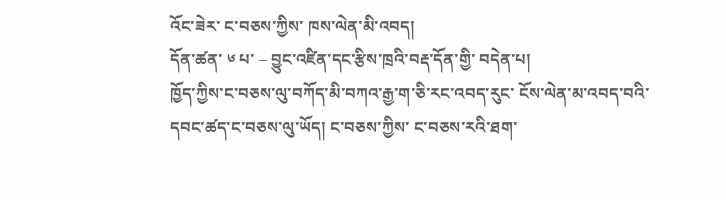འོང་ཟེར་ ང་བཅས་ཀྱིས་ ཁས་ལེན་མི་འབད།
དོན་ཚན་ ༦ པ་ – བྱུང་འཛིན་དང་རྩིས་ཁྲའི་བརྡ་དོན་གྱི་ བདེན་པ།
ཁྱོད་ཀྱིས་ང་བཅས་ལུ་བཀོད་མི་བཀའ་རྒྱ་ག་ཅི་རང་འབད་རུང་ ངོས་ལེན་མ་འབད་བའི་དབང་ཚད་ང་བཅས་ལུ་ཡོད། ང་བཅས་ཀྱིས་ ང་བཅས་རའི་ཐག་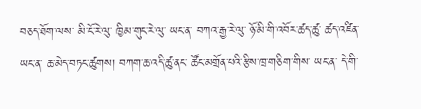བཅད་ཐོག་ལས་ མི་ངོ་རེ་ལུ་ ཁྱིམ་གུང་རེ་ལུ་ ཡང་ན་ བཀའ་རྒྱ་རེ་ལུ་ ཉོ་མི་གི་འབོར་ཚད་ཚུ་ ཚད་འཛིན་ཡང་ན་ ཆ་མེད་བཏང་ཚུགས། བཀག་ཆ་འདི་ཚུ་ནང་ ཚོང་མགྲོན་པའི་རྩིས་ཁྲ་གཅིག་གིས་ ཡང་ན་ དེ་གི་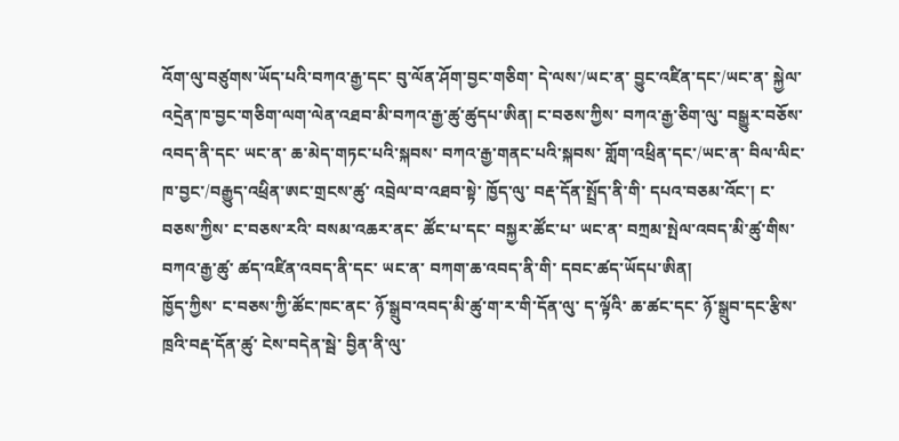འོག་ལུ་བཙུགས་ཡོད་པའི་བཀའ་རྒྱ་དང་ བུ་ལོན་ཤོག་བྱང་གཅིག་ དེ་ལས་/ཡང་ན་ བྱུང་འཛིན་དང་/ཡང་ན་ སྐྱེལ་འདྲེན་ཁ་བྱང་གཅིག་ལག་ལེན་འཐབ་མི་བཀའ་རྒྱ་ཚུ་ཚུདཔ་ཨིན། ང་བཅས་ཀྱིས་ བཀའ་རྒྱ་ཅིག་ལུ་ བསྒྱུར་བཅོས་འབད་ནི་དང་ ཡང་ན་ ཆ་མེད་གཏང་པའི་སྐབས་ བཀའ་རྒྱ་གནང་པའི་སྐབས་ གློག་འཕྲིན་དང་/ཡང་ན་ བིལ་ལིང་ཁ་བྱང་/བརྒྱུད་འཕྲིན་ཨང་གྲངས་ཚུ་ འབྲེལ་བ་འཐབ་སྟེ་ ཁྱོད་ལུ་ བརྡ་དོན་སྤྲོད་ནི་གི་ དཔའ་བཅམ་འོང་། ང་བཅས་ཀྱིས་ ང་བཅས་རའི་ བསམ་འཆར་ནང་ ཚོང་པ་དང་ བསྐྱར་ཚོང་པ་ ཡང་ན་ བཀྲམ་སྤེལ་འབད་མི་ཚུ་གིས་ བཀའ་རྒྱ་ཚུ་ ཚད་འཛིན་འབད་ནི་དང་ ཡང་ན་ བཀག་ཆ་འབད་ནི་གི་ དབང་ཚད་ཡོདཔ་ཨིན།
ཁྱོད་ཀྱིས་ ང་བཅས་ཀྱི་ཚོང་ཁང་ནང་ ཉོ་སྒྲུབ་འབད་མི་ཚུ་ག་ར་གི་དོན་ལུ་ ད་ལྟོའི་ ཆ་ཚང་དང་ ཉོ་སྒྲུབ་དང་རྩིས་ཁྲའི་བརྡ་དོན་ཚུ་ ངེས་བདེན་སྦེ་ བྱིན་ནི་ལུ་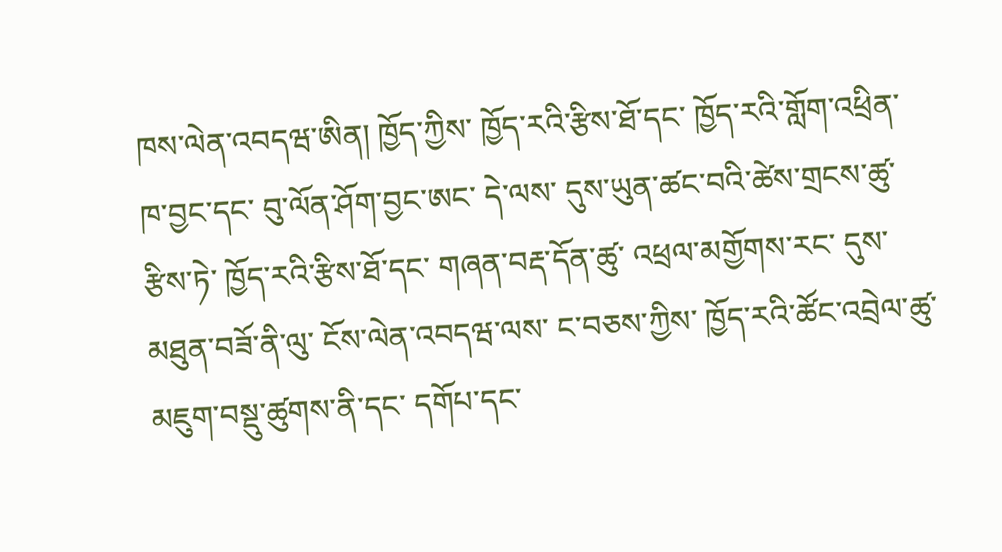ཁས་ལེན་འབདཝ་ཨིན། ཁྱོད་ཀྱིས་ ཁྱོད་རའི་རྩིས་ཐོ་དང་ ཁྱོད་རའི་གློག་འཕྲིན་ཁ་བྱང་དང་ བུ་ལོན་ཤོག་བྱང་ཨང་ དེ་ལས་ དུས་ཡུན་ཚང་བའི་ཚེས་གྲངས་ཚུ་རྩིས་ཏེ་ ཁྱོད་རའི་རྩིས་ཐོ་དང་ གཞན་བརྡ་དོན་ཚུ་ འཕྲལ་མགྱོགས་རང་ དུས་མཐུན་བཟོ་ནི་ལུ་ ངོས་ལེན་འབདཝ་ལས་ ང་བཅས་ཀྱིས་ ཁྱོད་རའི་ཚོང་འབྲེལ་ཚུ་ མཇུག་བསྡུ་ཚུགས་ནི་དང་ དགོཔ་དང་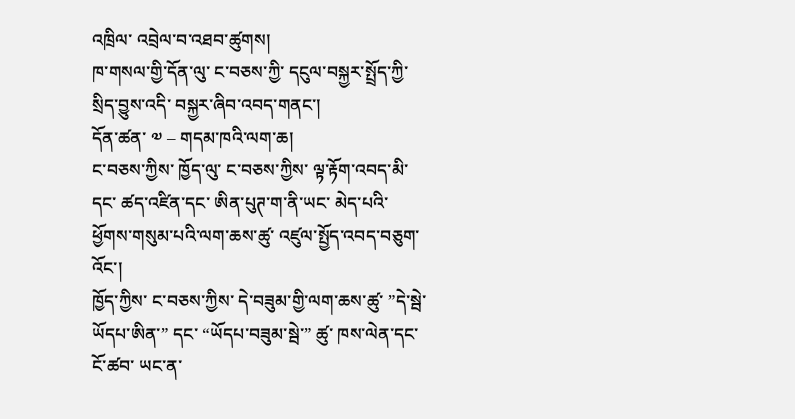འཁྲིལ་ འབྲེལ་བ་འཐབ་ཚུགས།
ཁ་གསལ་གྱི་དོན་ལུ་ ང་བཅས་ཀྱི་ དངུལ་བསྐྱར་སྤྲོད་ཀྱི་སྲིད་བྱུས་འདི་ བསྐྱར་ཞིབ་འབད་གནང་།
དོན་ཚན་ ༧ – གདམ་ཁའི་ལག་ཆ།
ང་བཅས་ཀྱིས་ ཁྱོད་ལུ་ ང་བཅས་ཀྱིས་ ལྟ་རྟོག་འབད་མི་དང་ ཚད་འཛིན་དང་ ཨིན་པུཊ་ག་ནི་ཡང་ མེད་པའི་ ཕྱོགས་གསུམ་པའི་ལག་ཆས་ཚུ་ འཛུལ་སྤྱོད་འབད་བཅུག་འོང་།
ཁྱོད་ཀྱིས་ ང་བཅས་ཀྱིས་ དེ་བཟུམ་གྱི་ལག་ཆས་ཚུ་ ”དེ་སྦེ་ཡོདཔ་ཨིན་” དང་ “ཡོདཔ་བཟུམ་སྦེ་” ཚུ་ ཁས་ལེན་དང་ ངོ་ཚབ་ ཡང་ན་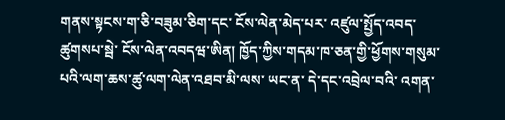གནས་སྟངས་ག་ཅི་བཟུམ་ཅིག་དང་ ངོས་ལེན་མེད་པར་ འཛུལ་སྤྱོད་འབད་ཚུགསཔ་སྦེ་ ངོས་ལེན་འབདཝ་ཨིན། ཁྱོད་ཀྱིས་གདམ་ཁ་ཅན་གྱི་ཕྱོགས་གསུམ་པའི་ལག་ཆས་ཚུ་ལག་ལེན་འཐབ་མི་ལས་ ཡང་ན་ དེ་དང་འབྲེལ་བའི་ འགན་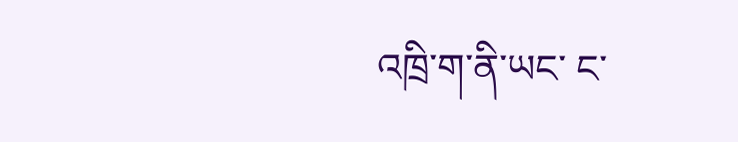འཁྲི་ག་ནི་ཡང་ ང་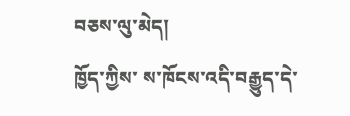བཅས་ལུ་མེད།
ཁྱོད་ཀྱིས་ ས་ཁོངས་འདི་བརྒྱུད་དེ་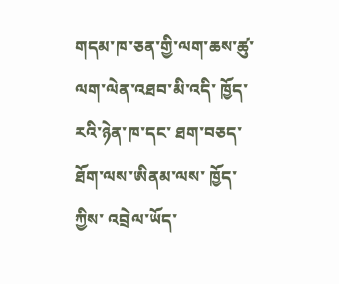གདམ་ཁ་ཅན་གྱི་ལག་ཆས་ཚུ་ ལག་ལེན་འཐབ་མི་འདི་ ཁྱོད་རའི་ཉེན་ཁ་དང་ ཐག་བཅད་ཐོག་ལས་ཨིནམ་ལས་ ཁྱོད་ཀྱིས་ འབྲེལ་ཡོད་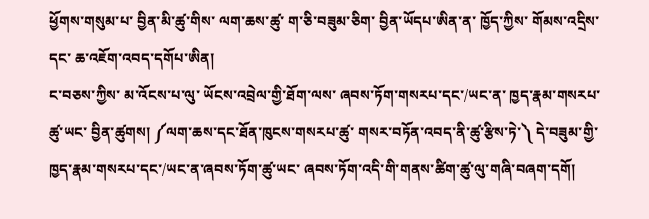ཕྱོགས་གསུམ་པ་ བྱིན་མི་ཚུ་གིས་ ལག་ཆས་ཚུ་ ག་ཅི་བཟུམ་ཅིག་ བྱིན་ཡོདཔ་ཨིན་ན་ ཁྱོད་ཀྱིས་ གོམས་འདྲིས་དང་ ཆ་འཇོག་འབད་དགོཔ་ཨིན།
ང་བཅས་ཀྱིས་ མ་འོངས་པ་ལུ་ ཡོངས་འབྲེལ་གྱི་ཐོག་ལས་ ཞབས་ཏོག་གསརཔ་དང་/ཡང་ན་ ཁྱད་རྣམ་གསརཔ་ཚུ་ཡང་ བྱིན་ཚུགས། ༼ལག་ཆས་དང་ཐོན་ཁུངས་གསརཔ་ཚུ་ གསར་བཏོན་འབད་ནི་ཚུ་རྩིས་ཏེ་༽ དེ་བཟུམ་གྱི་ཁྱད་རྣམ་གསརཔ་དང་/ཡང་ན་ཞབས་ཏོག་ཚུ་ཡང་ ཞབས་ཏོག་འདི་གི་གནས་ཚིག་ཚུ་ལུ་གཞི་བཞག་དགོ།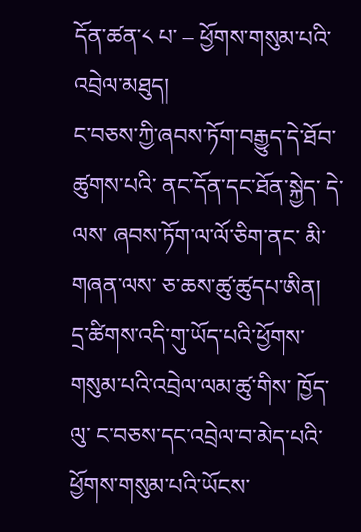དོན་ཚན་༨ པ་ – ཕྱོགས་གསུམ་པའི་འབྲེལ་མཐུད།
ང་བཅས་ཀྱི་ཞབས་ཏོག་བརྒྱུད་དེ་ཐོབ་ཚུགས་པའི་ ནང་དོན་དང་ཐོན་སྐྱེད་ དེ་ལས་ ཞབས་ཏོག་ལ་ལོ་ཅིག་ནང་ མི་གཞན་ལས་ ཅ་ཆས་ཚུ་ཚུདཔ་ཨིན།
དྲ་ཚིགས་འདི་གུ་ཡོད་པའི་ཕྱོགས་གསུམ་པའི་འབྲེལ་ལམ་ཚུ་གིས་ ཁྱོད་ལུ་ ང་བཅས་དང་འབྲེལ་བ་མེད་པའི་ཕྱོགས་གསུམ་པའི་ཡོངས་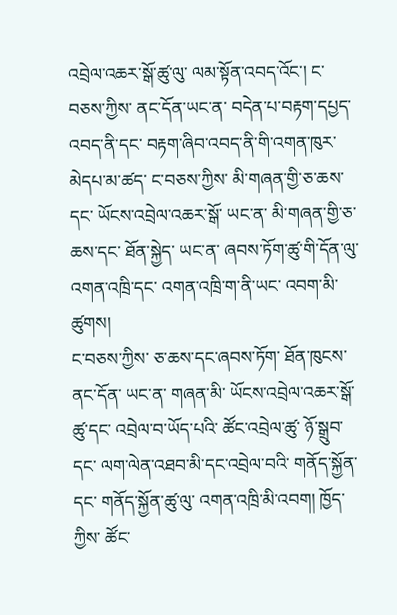འབྲེལ་འཆར་སྒོ་ཚུ་ལུ་ ལམ་སྟོན་འབད་འོང་། ང་བཅས་ཀྱིས་ ནང་དོན་ཡང་ན་ བདེན་པ་བརྟག་དཔྱད་འབད་ནི་དང་ བརྟག་ཞིབ་འབད་ནི་གི་འགན་ཁུར་མེདཔ་མ་ཚད་ ང་བཅས་ཀྱིས་ མི་གཞན་གྱི་ཅ་ཆས་དང་ ཡོངས་འབྲེལ་འཆར་སྒོ་ ཡང་ན་ མི་གཞན་གྱི་ཅ་ཆས་དང་ ཐོན་སྐྱེད་ ཡང་ན་ ཞབས་ཏོག་ཚུ་གི་དོན་ལུ་ འགན་འཁྲི་དང་ འགན་འཁྲི་ག་ནི་ཡང་ འབག་མི་ཚུགས།
ང་བཅས་ཀྱིས་ ཅ་ཆས་དང་ཞབས་ཏོག་ ཐོན་ཁུངས་ ནང་དོན་ ཡང་ན་ གཞན་མི་ ཡོངས་འབྲེལ་འཆར་སྒོ་ཚུ་དང་ འབྲེལ་བ་ཡོད་པའི་ ཚོང་འབྲེལ་ཚུ་ ཉོ་སྒྲུབ་དང་ ལག་ལེན་འཐབ་མི་དང་འབྲེལ་བའི་ གནོད་སྐྱོན་དང་ གནོད་སྐྱོན་ཚུ་ལུ་ འགན་འཁྲི་མི་འབག། ཁྱོད་ཀྱིས་ ཚོང་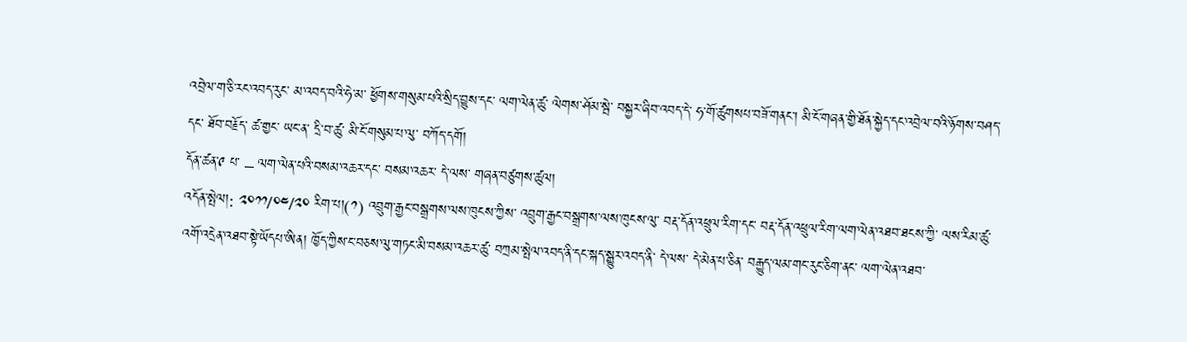འབྲེལ་ག་ཅི་རང་འབད་རུང་ མ་འབད་བའི་ཧེ་མ་ ཕྱོགས་གསུམ་པའི་སྲིད་བྱུས་དང་ ལག་ལེན་ཚུ་ ལེགས་ཤོམ་སྦེ་ བསྐྱར་ཞིབ་འབད་དེ་ ཧ་གོ་ཚུགསཔ་བཟོ་གནང་། མི་ངོ་གཞན་གྱི་ཐོན་སྐྱེད་དང་འབྲེལ་བའི་ཉོགས་བཤད་དང་ ཐོབ་བརྗོད་ ཚ་གྱང་ ཡང་ན་ དྲི་བ་ཚུ་ མི་ངོ་གསུམ་པ་ལུ་ བཀོད་དགོ།
དོན་ཚན་༩ པ་ – ལག་ལེན་པའི་བསམ་འཆར་དང་ བསམ་འཆར་ དེ་ལས་ གཞན་བཙུགས་ཚུལ།
འདོན་སྤེལ།: ༢༠༡༡/༠༤/༢༠ རིག་པ།(༡) འབྲུག་རྒྱང་བསྒྲགས་ལས་ཁུངས་ཀྱིས་ འབྲུག་རྒྱང་བསྒྲགས་ལས་ཁུངས་ལུ་ བརྡ་དོན་འཕྲུལ་རིག་དང་ བརྡ་དོན་འཕྲུལ་རིག་ལག་ལེན་འཐབ་ཐངས་ཀྱི་ ལས་རིམ་ཚུ་ འགོ་འདྲེན་འཐབ་སྟེ་ཡོདཔ་ཨིན། ཁྱོད་ཀྱིས་ང་བཅས་ལུ་གཏང་མི་བསམ་འཆར་ཚུ་ བཀྲམ་སྤེལ་འབད་ནི་དང་སྐད་སྒྱུར་འབད་ནི་ དེ་ལས་ དེ་མེན་པ་ཅིན་ བརྒྱུད་ལམ་གང་རུང་ཅིག་ནང་ ལག་ལེན་འཐབ་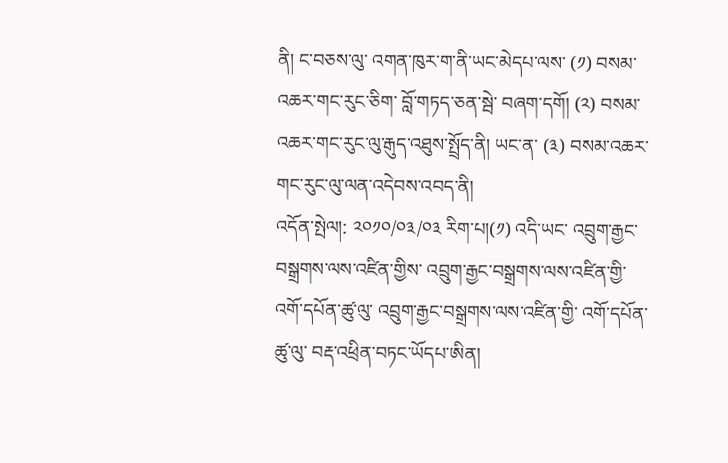ནི། ང་བཅས་ལུ་ འགན་ཁུར་ག་ནི་ཡང་མེདཔ་ལས་ (༡) བསམ་འཆར་གང་རུང་ཅིག་ བློ་གཏད་ཅན་སྦེ་ བཞག་དགོ། (༢) བསམ་འཆར་གང་རུང་ལུ་རྒུད་འཐུས་སྤྲོད་ནི། ཡང་ན་ (༣) བསམ་འཆར་གང་རུང་ལུ་ལན་འདེབས་འབད་ནི།
འདོན་སྤེལ།: ༢༠༡༠/༠༣/༠༣ རིག་པ།(༡) འདི་ཡང་ འབྲུག་རྒྱང་བསྒྲགས་ལས་འཛིན་གྱིས་ འབྲུག་རྒྱང་བསྒྲགས་ལས་འཛིན་གྱི་ འགོ་དཔོན་ཚུ་ལུ་ འབྲུག་རྒྱང་བསྒྲགས་ལས་འཛིན་གྱི་ འགོ་དཔོན་ཚུ་ལུ་ བརྡ་འཕྲིན་བཏང་ཡོདཔ་ཨིན།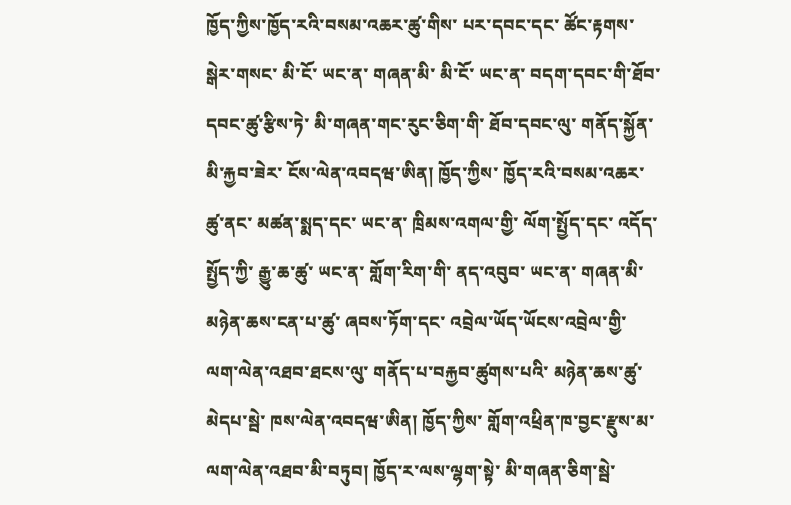ཁྱོད་ཀྱིས་ཁྱོད་རའི་བསམ་འཆར་ཚུ་གིས་ པར་དབང་དང་ ཚོང་རྟགས་ སྒེར་གསང་ མི་ངོ་ ཡང་ན་ གཞན་མི་ མི་ངོ་ ཡང་ན་ བདག་དབང་གི་ཐོབ་དབང་ཚུ་རྩིས་ཏེ་ མི་གཞན་གང་རུང་ཅིག་གི་ ཐོབ་དབང་ལུ་ གནོད་སྐྱོན་མི་རྐྱབ་ཟེར་ ངོས་ལེན་འབདཝ་ཨིན། ཁྱོད་ཀྱིས་ ཁྱོད་རའི་བསམ་འཆར་ཚུ་ནང་ མཚན་སྨད་དང་ ཡང་ན་ ཁྲིམས་འགལ་གྱི་ ལོག་སྤྱོད་དང་ འདོད་སྤྱོད་ཀྱི་ རྒྱུ་ཆ་ཚུ་ ཡང་ན་ གློག་རིག་གི་ ནད་འབུབ་ ཡང་ན་ གཞན་མི་ མཉེན་ཆས་ངན་པ་ཚུ་ ཞབས་ཏོག་དང་ འབྲེལ་ཡོད་ཡོངས་འབྲེལ་གྱི་ ལག་ལེན་འཐབ་ཐངས་ལུ་ གནོད་པ་བརྐྱབ་ཚུགས་པའི་ མཉེན་ཆས་ཚུ་ མེདཔ་སྦེ་ ཁས་ལེན་འབདཝ་ཨིན། ཁྱོད་ཀྱིས་ གློག་འཕྲིན་ཁ་བྱང་རྫུས་མ་ལག་ལེན་འཐབ་མི་བཏུབ། ཁྱོད་ར་ལས་ལྷག་སྟེ་ མི་གཞན་ཅིག་སྦེ་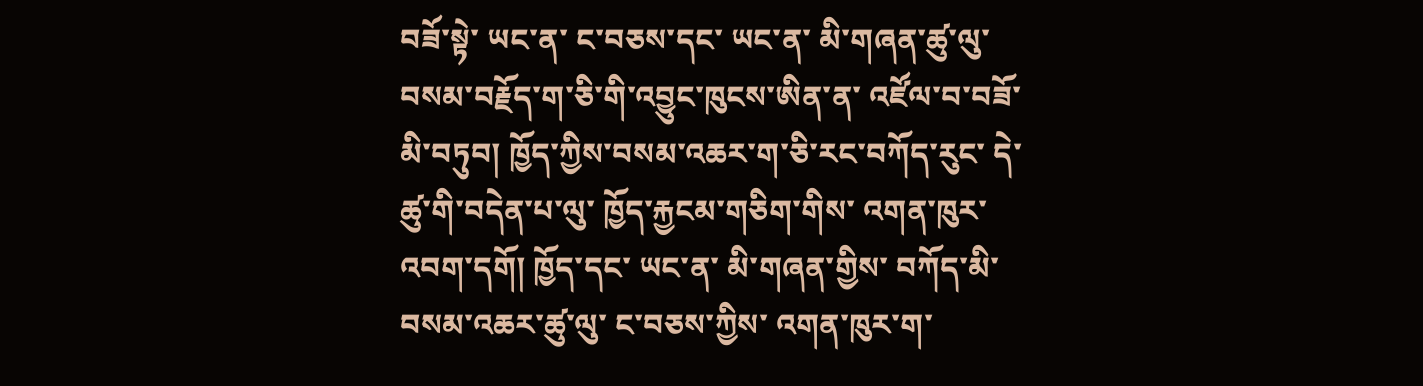བཟོ་སྟེ་ ཡང་ན་ ང་བཅས་དང་ ཡང་ན་ མི་གཞན་ཚུ་ལུ་ བསམ་བརྗོད་ག་ཅི་གི་འབྱུང་ཁུངས་ཨིན་ན་ འཛོལ་བ་བཟོ་མི་བཏུབ། ཁྱོད་ཀྱིས་བསམ་འཆར་ག་ཅི་རང་བཀོད་རུང་ དེ་ཚུ་གི་བདེན་པ་ལུ་ ཁྱོད་རྐྱངམ་གཅིག་གིས་ འགན་ཁུར་འབག་དགོ། ཁྱོད་དང་ ཡང་ན་ མི་གཞན་གྱིས་ བཀོད་མི་ བསམ་འཆར་ཚུ་ལུ་ ང་བཅས་ཀྱིས་ འགན་ཁུར་ག་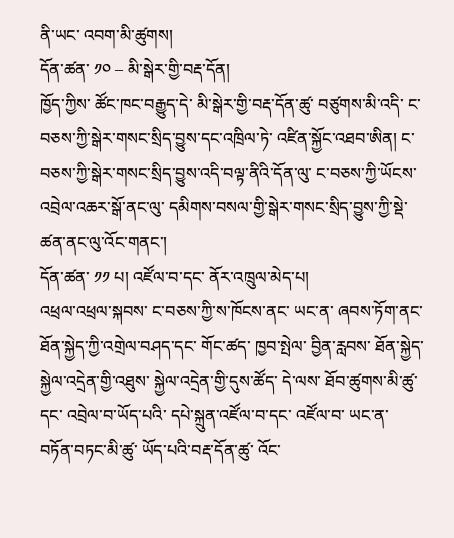ནི་ཡང་ འབག་མི་ཚུགས།
དོན་ཚན་ ༡༠ – མི་སྒེར་གྱི་བརྡ་དོན།
ཁྱོད་ཀྱིས་ ཚོང་ཁང་བརྒྱུད་དེ་ མི་སྒེར་གྱི་བརྡ་དོན་ཚུ་ བཙུགས་མི་འདི་ ང་བཅས་ཀྱི་སྒེར་གསང་སྲིད་བྱུས་དང་འཁྲིལ་ཏེ་ འཛིན་སྐྱོང་འཐབ་ཨིན། ང་བཅས་ཀྱི་སྒེར་གསང་སྲིད་བྱུས་འདི་བལྟ་ནིའི་དོན་ལུ་ ང་བཅས་ཀྱི་ཡོངས་འབྲེལ་འཆར་སྒོ་ནང་ལུ་ དམིགས་བསལ་གྱི་སྒེར་གསང་སྲིད་བྱུས་ཀྱི་སྡེ་ཚན་ནང་ལུ་འོང་གནང་།
དོན་ཚན་ ༡༡ པ། འཛོལ་བ་དང་ ནོར་འཁྲུལ་མེད་པ།
འཕྲལ་འཕྲལ་སྐབས་ ང་བཅས་ཀྱི་ས་ཁོངས་ནང་ ཡང་ན་ ཞབས་ཏོག་ནང་ ཐོན་སྐྱེད་ཀྱི་འགྲེལ་བཤད་དང་ གོང་ཚད་ ཁྱབ་སྤེལ་ བྱིན་རླབས་ ཐོན་སྐྱེད་སྐྱེལ་འདྲེན་གྱི་འཐུས་ སྐྱེལ་འདྲེན་གྱི་དུས་ཚོད་ དེ་ལས་ ཐོབ་ཚུགས་མི་ཚུ་དང་ འབྲེལ་བ་ཡོད་པའི་ དཔེ་སྐྲུན་འཛོལ་བ་དང་ འཛོལ་བ་ ཡང་ན་ བཏོན་བཏང་མི་ཚུ་ ཡོད་པའི་བརྡ་དོན་ཚུ་ འོང་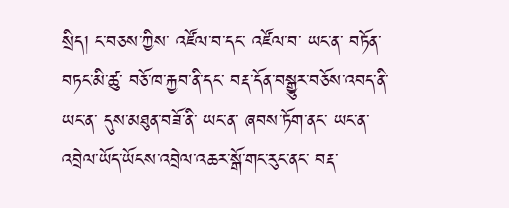སྲིད། ང་བཅས་ཀྱིས་ འཛོལ་བ་དང་ འཛོལ་བ་ ཡང་ན་ བཏོན་བཏང་མི་ཚུ་ བཅོ་ཁ་རྐྱབ་ནི་དང་ བརྡ་དོན་བསྒྱུར་བཅོས་འབད་ནི་ ཡང་ན་ དུས་མཐུན་བཟོ་ནི་ ཡང་ན་ ཞབས་ཏོག་ནང་ ཡང་ན་ འབྲེལ་ཡོད་ཡོངས་འབྲེལ་འཆར་སྒོ་གང་རུང་ནང་ བརྡ་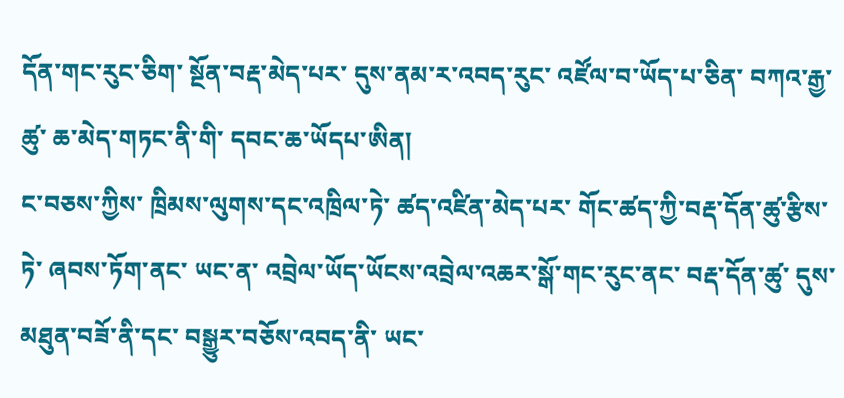དོན་གང་རུང་ཅིག་ སྔོན་བརྡ་མེད་པར་ དུས་ནམ་ར་འབད་རུང་ འཛོལ་བ་ཡོད་པ་ཅིན་ བཀའ་རྒྱ་ཚུ་ ཆ་མེད་གཏང་ནི་གི་ དབང་ཆ་ཡོདཔ་ཨིན།
ང་བཅས་ཀྱིས་ ཁྲིམས་ལུགས་དང་འཁྲིལ་ཏེ་ ཚད་འཛིན་མེད་པར་ གོང་ཚད་ཀྱི་བརྡ་དོན་ཚུ་རྩིས་ཏེ་ ཞབས་ཏོག་ནང་ ཡང་ན་ འབྲེལ་ཡོད་ཡོངས་འབྲེལ་འཆར་སྒོ་གང་རུང་ནང་ བརྡ་དོན་ཚུ་ དུས་མཐུན་བཟོ་ནི་དང་ བསྒྱུར་བཅོས་འབད་ནི་ ཡང་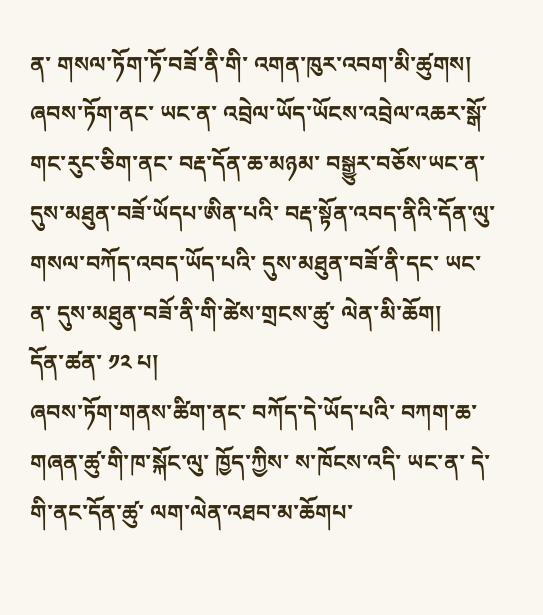ན་ གསལ་ཏོག་ཏོ་བཟོ་ནི་གི་ འགན་ཁུར་འབག་མི་ཚུགས། ཞབས་ཏོག་ནང་ ཡང་ན་ འབྲེལ་ཡོད་ཡོངས་འབྲེལ་འཆར་སྒོ་གང་རུང་ཅིག་ནང་ བརྡ་དོན་ཆ་མཉམ་ བསྒྱུར་བཅོས་ཡང་ན་ དུས་མཐུན་བཟོ་ཡོདཔ་ཨིན་པའི་ བརྡ་སྟོན་འབད་ནིའི་དོན་ལུ་ གསལ་བཀོད་འབད་ཡོད་པའི་ དུས་མཐུན་བཟོ་ནི་དང་ ཡང་ན་ དུས་མཐུན་བཟོ་ནི་གི་ཚེས་གྲངས་ཚུ་ ལེན་མི་ཆོག།
དོན་ཚན་ ༡༢ པ།
ཞབས་ཏོག་གནས་ཚིག་ནང་ བཀོད་དེ་ཡོད་པའི་ བཀག་ཆ་གཞན་ཚུ་གི་ཁ་སྐོང་ལུ་ ཁྱོད་ཀྱིས་ ས་ཁོངས་འདི་ ཡང་ན་ དེ་གི་ནང་དོན་ཚུ་ ལག་ལེན་འཐབ་མ་ཆོགཔ་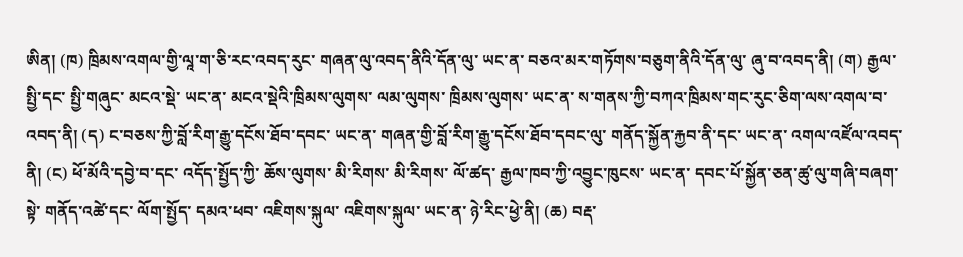ཨིན། (ཁ) ཁྲིམས་འགལ་གྱི་ལཱ་ག་ཅི་རང་འབད་རུང་ གཞན་ལུ་འབད་ནིའི་དོན་ལུ་ ཡང་ན་ བཅའ་མར་གཏོགས་བཅུག་ནིའི་དོན་ལུ་ ཞུ་བ་འབད་ནི། (ག) རྒྱལ་སྤྱི་དང་ སྤྱི་གཞུང་ མངའ་སྡེ་ ཡང་ན་ མངའ་སྡེའི་ཁྲིམས་ལུགས་ ལམ་ལུགས་ ཁྲིམས་ལུགས་ ཡང་ན་ ས་གནས་ཀྱི་བཀའ་ཁྲིམས་གང་རུང་ཅིག་ལས་འགལ་བ་འབད་ནི། (ད) ང་བཅས་ཀྱི་བློ་རིག་རྒྱུ་དངོས་ཐོབ་དབང་ ཡང་ན་ གཞན་གྱི་བློ་རིག་རྒྱུ་དངོས་ཐོབ་དབང་ལུ་ གནོད་སྐྱོན་རྐྱབ་ནི་དང་ ཡང་ན་ འགལ་འཛོལ་འབད་ནི། (ང) ཕོ་མོའི་དབྱེ་བ་དང་ འདོད་སྤྱོད་ཀྱི་ ཆོས་ལུགས་ མི་རིགས་ མི་རིགས་ ལོ་ཚད་ རྒྱལ་ཁབ་ཀྱི་འབྱུང་ཁུངས་ ཡང་ན་ དབང་པོ་སྐྱོན་ཅན་ཚུ་ལུ་གཞི་བཞག་སྟེ་ གནོད་འཚེ་དང་ ལོག་སྤྱོད་ དམའ་ཕབ་ འཇིགས་སྐུལ་ འཇིགས་སྐུལ་ ཡང་ན་ ཉེ་རིང་ཕྱེ་ནི། (ཆ) བརྡ་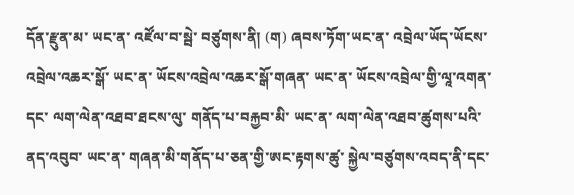དོན་རྫུན་མ་ ཡང་ན་ འཛོལ་བ་སྦེ་ བཙུགས་ནི། (ག) ཞབས་ཏོག་ཡང་ན་ འབྲེལ་ཡོད་ཡོངས་འབྲེལ་འཆར་སྒོ་ ཡང་ན་ ཡོངས་འབྲེལ་འཆར་སྒོ་གཞན་ ཡང་ན་ ཡོངས་འབྲེལ་གྱི་ལཱ་འགན་དང་ ལག་ལེན་འཐབ་ཐངས་ལུ་ གནོད་པ་བརྐྱབ་མི་ ཡང་ན་ ལག་ལེན་འཐབ་ཚུགས་པའི་ ནད་འབུབ་ ཡང་ན་ གཞན་མི་གནོད་པ་ཅན་གྱི་ཨང་རྟགས་ཚུ་ སྐྱེལ་བཙུགས་འབད་ནི་དང་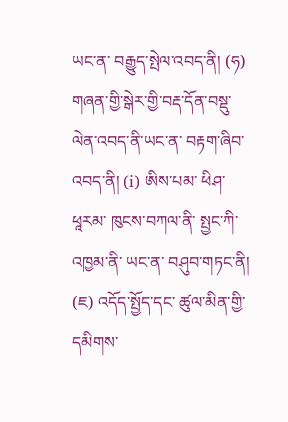ཡང་ན་ བརྒྱུད་སྤེལ་འབད་ནི། (ཧ) གཞན་གྱི་སྒེར་གྱི་བརྡ་དོན་བསྡུ་ལེན་འབད་ནི་ཡང་ན་ བརྟག་ཞིབ་འབད་ནི། (i) ཨིས་པམ་ ཕིཤ་ ཕཱརམ་ ཁུངས་བཀལ་ནི་ སྤྱང་ཀི་ འཁྱམ་ནི་ ཡང་ན་ བཤུབ་གཏང་ནི། (ཇ) འདོད་སྤྱོད་དང་ ཚུལ་མིན་གྱི་དམིགས་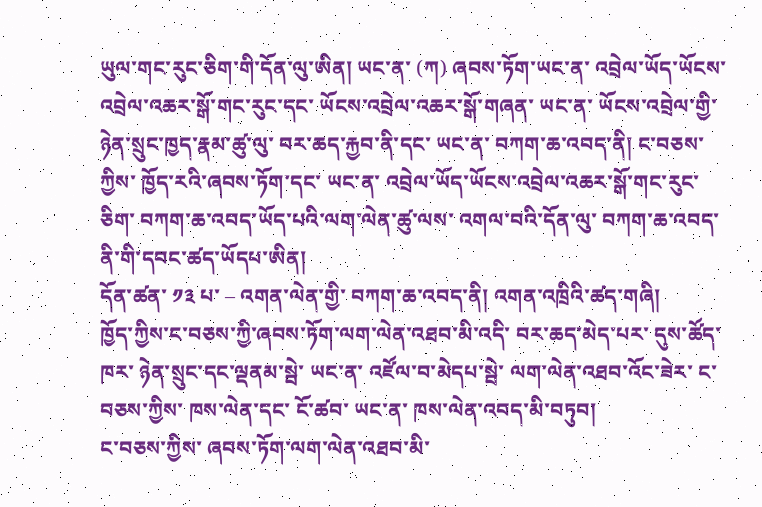ཡུལ་གང་རུང་ཅིག་གི་དོན་ལུ་ཨིན། ཡང་ན་ (ཀ) ཞབས་ཏོག་ཡང་ན་ འབྲེལ་ཡོད་ཡོངས་འབྲེལ་འཆར་སྒོ་གང་རུང་དང་ ཡོངས་འབྲེལ་འཆར་སྒོ་གཞན་ ཡང་ན་ ཡོངས་འབྲེལ་གྱི་ཉེན་སྲུང་ཁྱད་རྣམ་ཚུ་ལུ་ བར་ཆད་རྐྱབ་ནི་དང་ ཡང་ན་ བཀག་ཆ་འབད་ནི། ང་བཅས་ཀྱིས་ ཁྱོད་རའི་ཞབས་ཏོག་དང་ ཡང་ན་ འབྲེལ་ཡོད་ཡོངས་འབྲེལ་འཆར་སྒོ་གང་རུང་ཅིག་ བཀག་ཆ་འབད་ཡོད་པའི་ལག་ལེན་ཚུ་ལས་ འགལ་བའི་དོན་ལུ་ བཀག་ཆ་འབད་ནི་གི་དབང་ཚད་ཡོདཔ་ཨིན།
དོན་ཚན་ ༡༣ པ་ – འགན་ལེན་གྱི་ བཀག་ཆ་འབད་ནི། འགན་འཁྲིའི་ཚད་གཞི།
ཁྱོད་ཀྱིས་ང་བཅས་ཀྱི་ཞབས་ཏོག་ལག་ལེན་འཐབ་མི་འདི་ བར་ཆད་མེད་པར་ དུས་ཚོད་ཁར་ ཉེན་སྲུང་དང་ལྡནམ་སྦེ་ ཡང་ན་ འཛོལ་བ་མེདཔ་སྦེ་ ལག་ལེན་འཐབ་འོང་ཟེར་ ང་བཅས་ཀྱིས་ ཁས་ལེན་དང་ ངོ་ཚབ་ ཡང་ན་ ཁས་ལེན་འབད་མི་བཏུབ།
ང་བཅས་ཀྱིས་ ཞབས་ཏོག་ལག་ལེན་འཐབ་མི་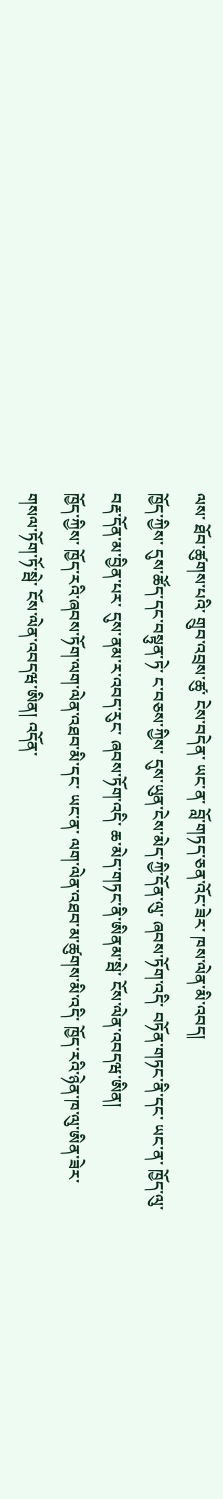ལས་ ཐོབ་ཚུགས་པའི་ གྲུབ་འབྲས་ཚུ་ ངེས་བདེན་ ཡང་ན་ བློ་གཏད་ཅན་འོང་ཟེར་ ཁས་ལེན་མི་འབད།
ཁྱོད་ཀྱིས་ དུས་ཚོད་དང་བསྟུན་ཏེ་ ང་བཅས་ཀྱིས་ དུས་ཡུན་ངེས་མེད་ཀྱི་དོན་ལུ་ ཞབས་ཏོག་འདི་ བཏོན་གཏང་ནི་དང་ ཡང་ན་ ཁྱོད་ལུ་ བརྡ་དོན་མ་བྱིན་པར་ དུས་ནམ་ར་འབད་རུང་ ཞབས་ཏོག་འདི་ ཆ་མེད་གཏང་ནི་ཨིནམ་སྦེ་ ངོས་ལེན་འབདཝ་ཨིན།
ཁྱོད་ཀྱིས་ ཁྱོད་རའི་ཞབས་ཏོག་ལག་ལེན་འཐབ་མི་དང་ ཡང་ན་ ལག་ལེན་འཐབ་མ་ཚུགས་མི་འདི་ ཁྱོད་རའི་ཉེན་ཁ་ལུ་ཨིན་ཟེར་ གསལ་ཏོག་ཏོ་སྦེ་ ངོས་ལེན་འབདཝ་ཨིན། འདོན་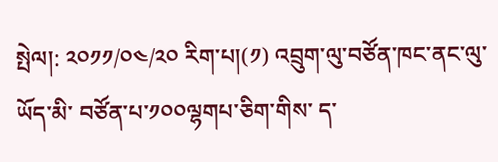སྤེལ།: ༢༠༡༡/༠༤/༢༠ རིག་པ།(༡) འབྲུག་ལུ་བཙོན་ཁང་ནང་ལུ་ཡོད་མི་ བཙོན་པ་༡༠༠ལྷགཔ་ཅིག་གིས་ ད་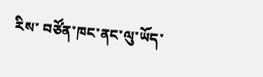རིས་ བཙོན་ཁང་ནང་ལུ་ཡོད་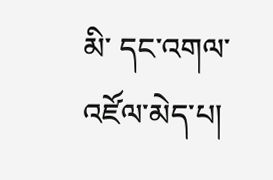མི་ དང་འགལ་འཛོལ་མེད་པ།